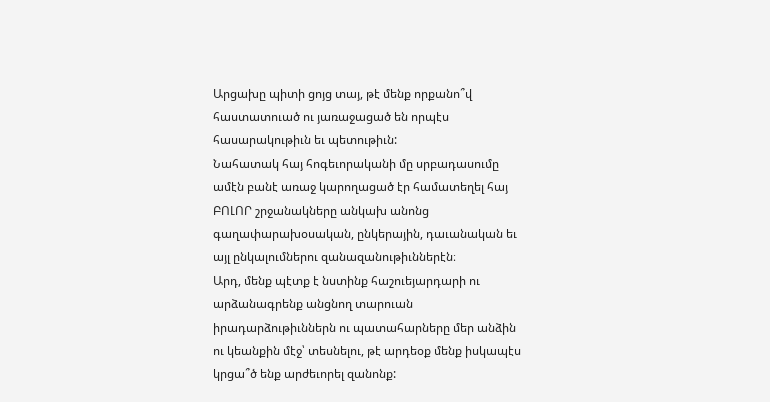Արցախը պիտի ցոյց տայ, թէ մենք որքանո՞վ հաստատուած ու յառաջացած են որպէս հասարակութիւն եւ պետութիւն:
Նահատակ հայ հոգեւորականի մը սրբադասումը ամէն բանէ առաջ կարողացած էր համատեղել հայ ԲՈԼՈՐ շրջանակները անկախ անոնց գաղափարախօսական, ընկերային, դաւանական եւ այլ ընկալումներու զանազանութիւններէն։
Արդ, մենք պէտք է նստինք հաշուեյարդարի ու արձանագրենք անցնող տարուան իրադարձութիւններն ու պատահարները մեր անձին ու կեանքին մէջ՝ տեսնելու, թէ արդեօք մենք իսկապէս կրցա՞ծ ենք արժեւորել զանոնք: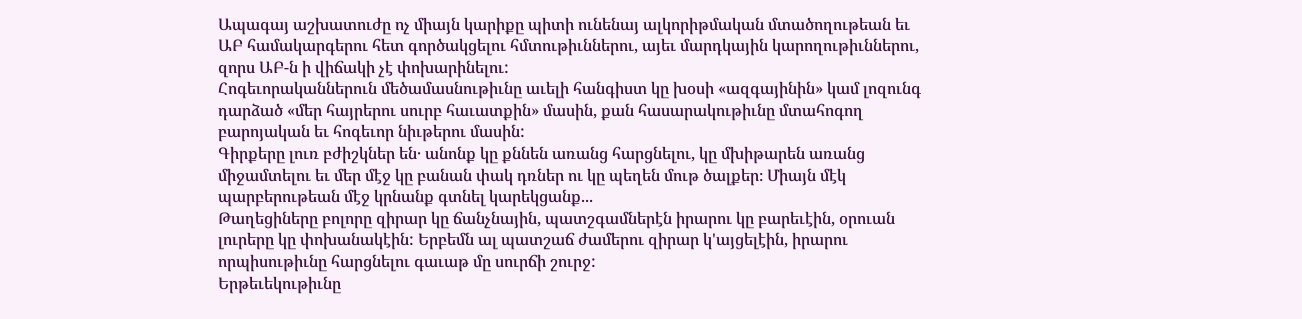Ապագայ աշխատուժը ոչ միայն կարիքը պիտի ունենայ ալկորիթմական մտածողութեան եւ ԱԲ համակարգերու հետ գործակցելու հմտութիւններու, այեւ մարդկային կարողութիւններու, զորս ԱԲ-ն ի վիճակի չէ փոխարինելու:
Հոգեւորականներուն մեծամասնութիւնը աւելի հանգիստ կը խօսի «ազգայինին» կամ լոզունգ դարձած «մեր հայրերու սուրբ հաւատքին» մասին, քան հասարակութիւնը մտահոգող բարոյական եւ հոգեւոր նիւթերու մասին:
Գիրքերը լուռ բժիշկներ են․ անոնք կը քննեն առանց հարցնելու, կը մխիթարեն առանց միջամտելու եւ մեր մէջ կը բանան փակ դռներ ու կը պեղեն մութ ծալքեր։ Միայն մէկ պարբերութեան մէջ կրնանք գտնել կարեկցանք...
Թաղեցիները բոլորը զիրար կը ճանչնային, պատշգամներէն իրարու կը բարեւէին, օրուան լուրերը կը փոխանակէին: Երբեմն ալ պատշաճ ժամերու զիրար կ'այցելէին, իրարու որպիսութիւնը հարցնելու գաւաթ մը սուրճի շուրջ:
Երթեւեկութիւնը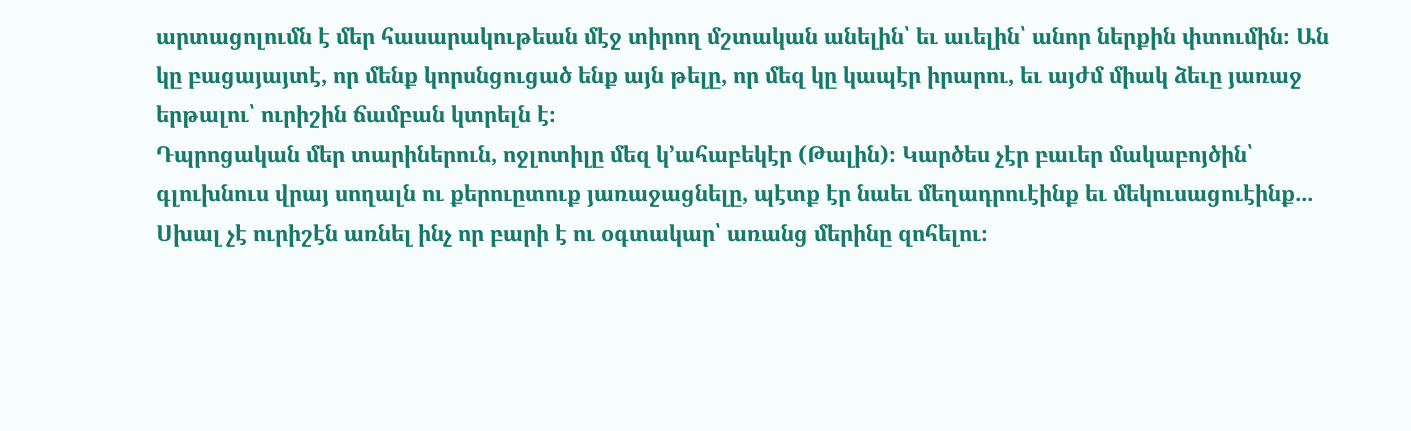արտացոլումն է մեր հասարակութեան մէջ տիրող մշտական անելին՝ եւ աւելին՝ անոր ներքին փտումին։ Ան կը բացայայտէ, որ մենք կորսնցուցած ենք այն թելը, որ մեզ կը կապէր իրարու, եւ այժմ միակ ձեւը յառաջ երթալու՝ ուրիշին ճամբան կտրելն է։
Դպրոցական մեր տարիներուն, ոջլոտիլը մեզ կ՚ահաբեկէր (Թալին)։ Կարծես չէր բաւեր մակաբոյծին՝ գլուխնուս վրայ սողալն ու քերուըտուք յառաջացնելը, պէտք էր նաեւ մեղադրուէինք եւ մեկուսացուէինք...
Սխալ չէ ուրիշէն առնել ինչ որ բարի է ու օգտակար՝ առանց մերինը զոհելու։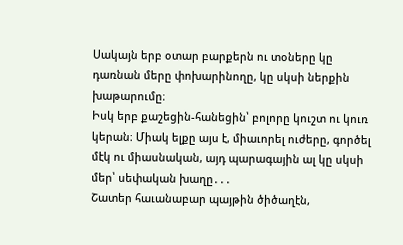Սակայն երբ օտար բարքերն ու տօները կը դառնան մերը փոխարինողը, կը սկսի ներքին խաթարումը։
Իսկ երբ քաշեցին-հանեցին՝ բոլորը կուշտ ու կուռ կերան։ Միակ ելքը այս է, միաւորել ուժերը, գործել մէկ ու միասնական, այդ պարագային ալ կը սկսի մեր՝ սեփական խաղը․․․
Շատեր հաւանաբար պայթին ծիծաղէն,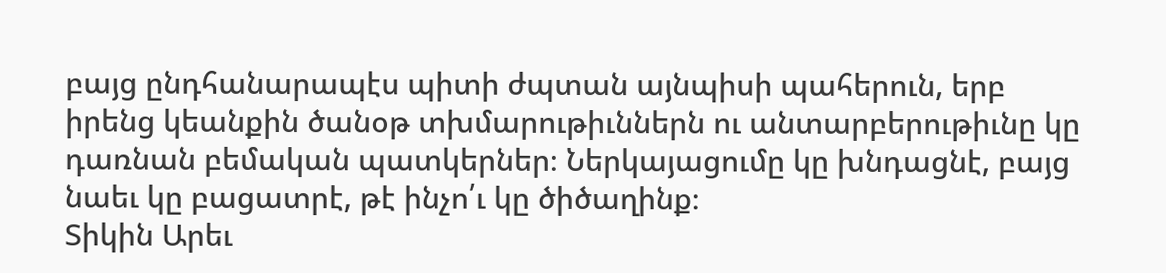բայց ընդհանարապէս պիտի ժպտան այնպիսի պահերուն, երբ իրենց կեանքին ծանօթ տխմարութիւններն ու անտարբերութիւնը կը դառնան բեմական պատկերներ։ Ներկայացումը կը խնդացնէ, բայց նաեւ կը բացատրէ, թէ ինչո՛ւ կը ծիծաղինք։
Տիկին Արեւ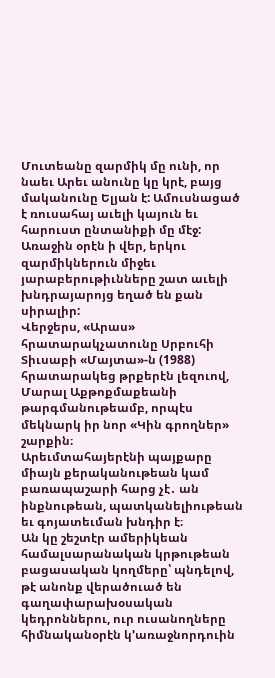Մուտեանը զարմիկ մը ունի, որ նաեւ Արեւ անունը կը կրէ, բայց մականունը Ելյան է: Ամուսնացած է ռուսահայ աւելի կայուն եւ հարուստ ընտանիքի մը մէջ: Առաջին օրէն ի վեր, երկու զարմիկներուն միջեւ յարաբերութիւնները շատ աւելի խնդրայարոյց եղած են քան սիրալիր:
Վերջերս, «Արաս» հրատարակչատունը Սրբուհի Տիւսաբի «Մայտա»-ն (1988) հրատարակեց թրքերէն լեզուով, Մարալ Աքթոքմաքեանի թարգմանութեամբ, որպէս մեկնարկ իր նոր «Կին գրողներ» շարքին։
Արեւմտահայերէնի պայքարը միայն քերականութեան կամ բառապաշարի հարց չէ․ ան ինքնութեան, պատկանելիութեան եւ գոյատեւման խնդիր է։
Ան կը շեշտէր ամերիկեան համալսարանական կրթութեան բացասական կողմերը՝ պնդելով, թէ անոնք վերածուած են գաղափարախօսական կեդրոններու, ուր ուսանողները հիմնականօրէն կ՚առաջնորդուին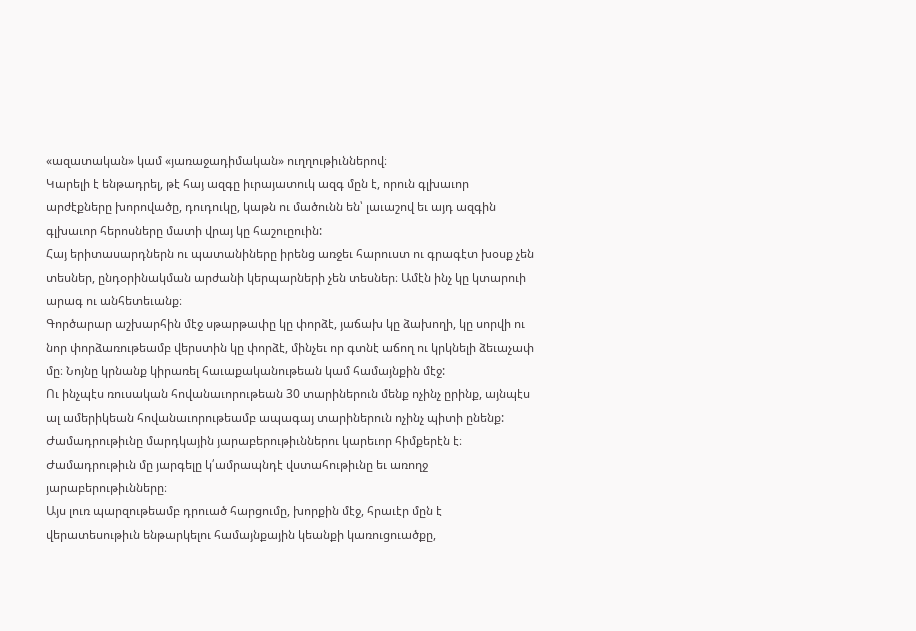«ազատական» կամ «յառաջադիմական» ուղղութիւններով։
Կարելի է ենթադրել, թէ հայ ազգը իւրայատուկ ազգ մըն է, որուն գլխաւոր արժէքները խորովածը, դուդուկը, կաթն ու մածունն են՝ լաւաշով եւ այդ ազգին գլխաւոր հերոսները մատի վրայ կը հաշուըուին:
Հայ երիտասարդներն ու պատանիները իրենց առջեւ հարուստ ու գրագէտ խօսք չեն տեսներ, ընդօրինակման արժանի կերպարների չեն տեսներ։ Ամէն ինչ կը կտարուի արագ ու անհետեւանք։
Գործարար աշխարհին մէջ սթարթափը կը փորձէ, յաճախ կը ձախողի, կը սորվի ու նոր փորձառութեամբ վերստին կը փորձէ, մինչեւ որ գտնէ աճող ու կրկնելի ձեւաչափ մը։ Նոյնը կրնանք կիրառել հաւաքականութեան կամ համայնքին մէջ:
Ու ինչպէս ռուսական հովանաւորութեան 30 տարիներուն մենք ոչինչ ըրինք, այնպէս ալ ամերիկեան հովանաւորութեամբ ապագայ տարիներուն ոչինչ պիտի ընենք:
Ժամադրութիւնը մարդկային յարաբերութիւններու կարեւոր հիմքերէն է։ Ժամադրութիւն մը յարգելը կ՛ամրապնդէ վստահութիւնը եւ առողջ յարաբերութիւնները։
Այս լուռ պարզութեամբ դրուած հարցումը, խորքին մէջ, հրաւէր մըն է վերատեսութիւն ենթարկելու համայնքային կեանքի կառուցուածքը,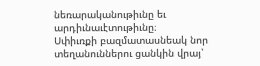նեռարականութիւնը եւ արդիւնաւէտութիւնը։
Սփիւռքի բազմատասնեակ նոր տեղանուններու ցանկին վրայ՝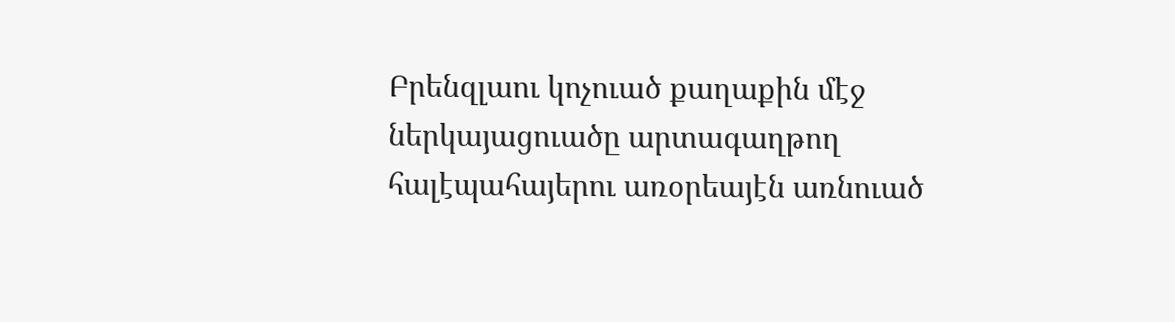Բրենզլաու կոչուած քաղաքին մէջ ներկայացուածը արտագաղթող հալէպահայերու առօրեայէն առնուած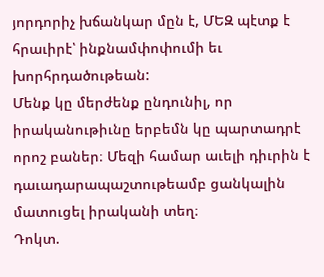յորդորիչ խճանկար մըն է, ՄԵԶ պէտք է հրաւիրէ՝ ինքնամփոփումի եւ խորհրդածութեան:
Մենք կը մերժենք ընդունիլ, որ իրականութիւնը երբեմն կը պարտադրէ որոշ բաներ։ Մեզի համար աւելի դիւրին է դաւադարապաշտութեամբ ցանկալին մատուցել իրականի տեղ։
Դոկտ.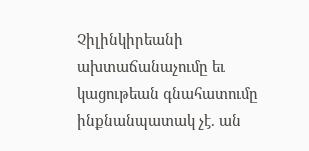Չիլինկիրեանի ախտաճանաչումը եւ կացութեան գնահատումը ինքնանպատակ չէ. ան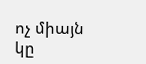ոչ միայն կը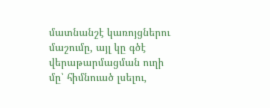մատնանշէ կառոյցներու մաշումը, այլ կը գծէ վերաթարմացման ուղի մը՝ հիմնուած լսելու,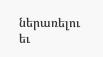ներառելու եւ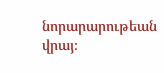նորարարութեան վրայ։